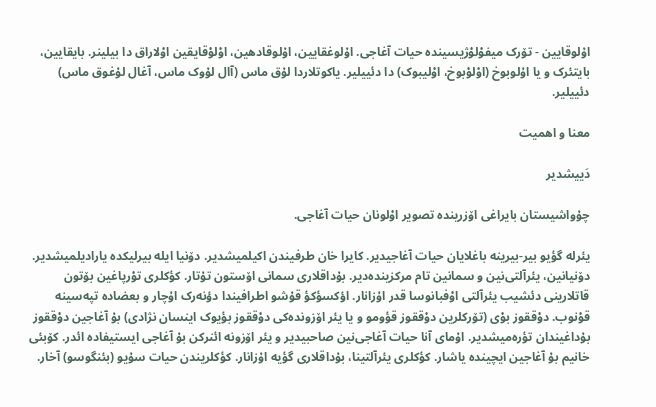اۇلوقايین - تۆرک میفوْلوْژیسینده حیات آغاجی. اۇلوغقايین، اۇلوقادهین، اوْلوْقايقین اوْلاراق دا بیلینر. بايقايین، بايتئرک و يا اۇلوبوخ (اوْلوْبوخ، اوْلیبوک) دا دئيیلیر. ياکوتلاردا لۇق ماس (آال لۇوک ماس، آغال لۇغوق ماس) دئيیلیر.

معنا و اهمیت

دَییشدیر

چۇواشیستان بايراغی اۆزرینده تصویر اوْلونان حيات آغاجی.

يئرله گؤيو بیر-بیرینه باغلايان حیات آغاجیدیر. کايرا خان طرفیندن اکیلمیشدیر. دۆنيا ایله بیرلیکده يارادیلمیشدیر. دۆنيانین، يئرآلتی‌نین و سمانین تام مرکزینده‌دیر. بۇداقلاری سمانی اۆستون تۇتار. کؤکلری توْرپاغین بۆتون قاتلارینی دئشیب يئرآلتی اوْفبانوسا قدر اۇزانار. اؤکسؤکؤ قۇشو اطرافیندا دؤنه‌رک اۇچار و بعضاده تپه‌سینه قوْنوب. دوْققوز بوْی (تۆرکلرین دوْققوز قؤومو و يا يئر اۆزونده‌کی دوْققوز بؤيوک اینسان نژادی) بۇ آغاجین دوْققوز بۇداغیندان تؤره‌میشدیر. اۇمای آنا حیات آغاجی‌نین صاحبیدیر و يئر اۆزونه ائنرکن بۇ آغاجی ایستیفاده ائدر. کۆبئی خانیم بۇ آغاجین ایچینده ياشار. کؤکلری يئرآلتینا، بۇداقلاری گؤيه اۇزانار. کؤکلریندن حیات سۇيو (بئنگوسو) آخار.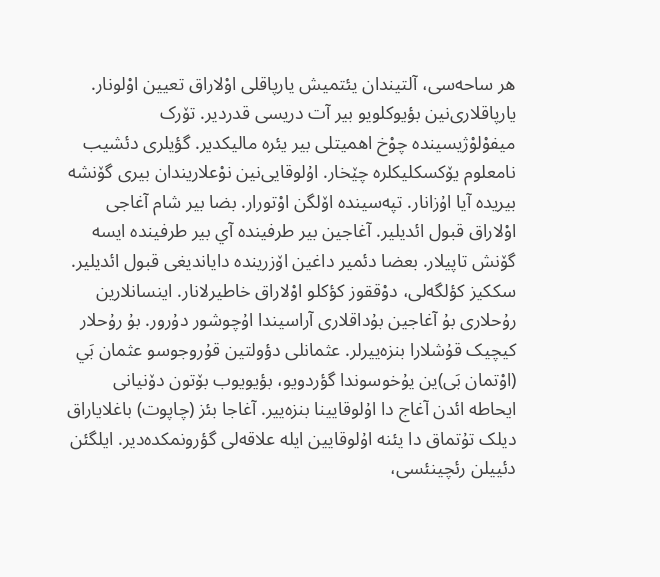هر ساحه‌‌سی، آلتیندان يئتمیش يارپاقلی اوْلاراق تعیین اوْلونار. يارپاقلاری‌نین بؤيوکلويو بیر آت دریسی قدردیر. تۆرک میفوْلوْژیسینده چوْخ اهمیتلی بیر يئره مالیکدیر. گؤيلری دئشیب نامعلوم يۆکسکلیکلره چێخار. اۇلوقايی‌نین نوْعلاریندان بیری گۆنشه بیریده آيا اۇزانار. تپه‌سینده اۆلگن اوْتورار. بضا بیر شام آغاجی اوْلاراق قبول ائدیلیر. آغاجین بیر طرفینده آي بیر طرفینده ایسه گۆنش تاپیلار. بعضا دئمیر داغین اۆزرینده داياندیغی قبول ائدیلیر. سککیز کؤلگه‌لی، دوْققوز کؤکلو اوْلاراق خاطیرلانار. اینسانلارین رۇحلاری بۇ آغاجین بۇداقلاری آراسیندا اۇچوشور دۇرور. بۇ رۇحلار کیچیک قۇشلارا بنزه‌يیرلر. عثمانلی دؤولتین قۇروجوسو عثمان بَي (اوْتمان بَی)ین يۇخوسوندا گؤردويو، بؤيويوب بۆتون دۆنيانی ایحاطه‌‌ ائدن آغاج دا اۇلوقايینا بنزه‌يیر. آغاجا بئز (چاپوت) باغلاياراق دیلک تۇتماق دا يئنه اۇلوقايین ایله علاقه‌‌لی گؤرونمکده‌دیر. ایلگئن دئيیلن رئچینئسی،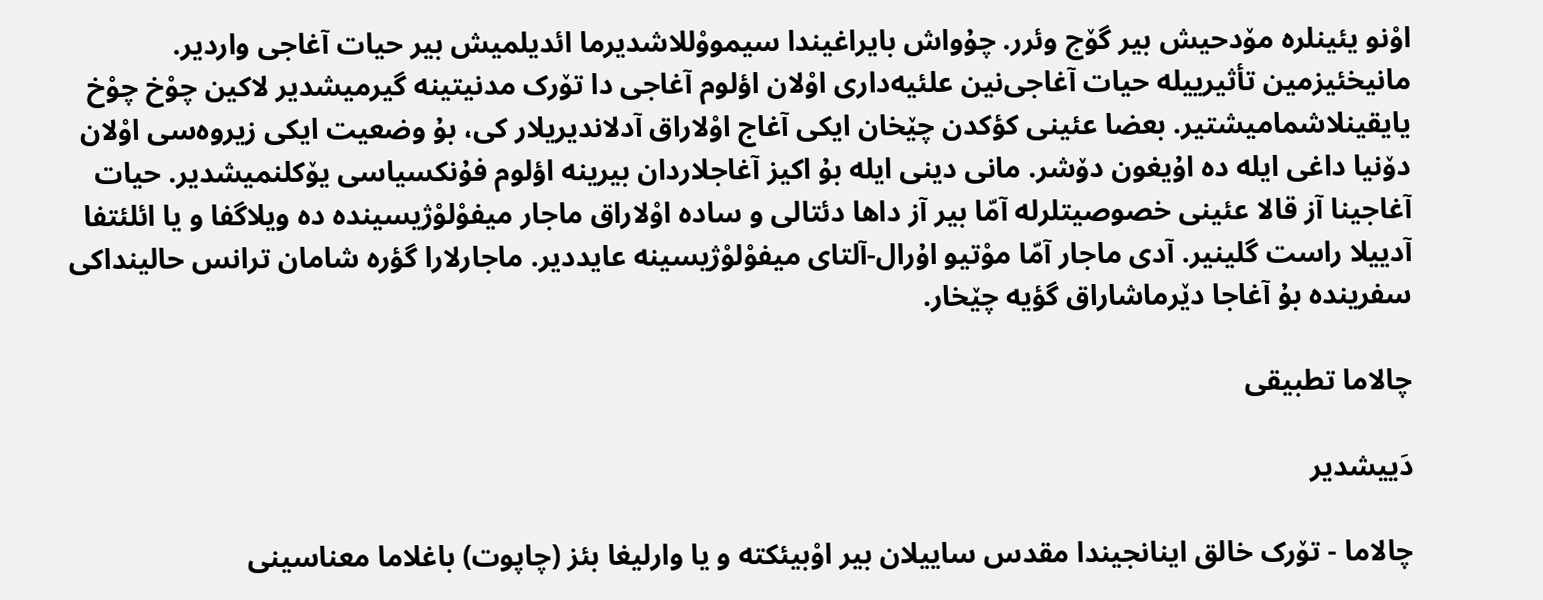اوْنو يئينلره مۆدحیش بیر گۆج وئرر. چۇواش بايراغیندا سیمووْللاشدیرما ائدیلمیش بیر حیات آغاجی واردیر. مانیخئیزمین تأثیریيله حیات آغاجی‌نین علئيه‌داری اوْلان اؤلوم آغاجی دا تۆرک مدنیتینه گیرمیشدیر لاکین چوْخ چوْخ يايقینلاشمامیشتیر. بعضا عئینی کؤکدن چێخان ایکی آغاج اوْلاراق آدلاندیریلار کی، بۇ وضعیت ایکی زیروه‌سی اوْلان دۆنيا داغی ایله ده اۇيغون دۆشر. مانی دینی ایله بۇ اکیز آغاجلاردان بیرینه اؤلوم فۇنکسیاسی يۆکلنمیشدیر. حیات آغاجینا آز قالا عئینی خصوصيتلرله آمّا بیر آز داها دئتالی و ساده اوْلاراق ماجار میفوْلوْژیسینده ده ویلاگفا و يا ائلئتفا آدیيلا راست گلینیر. آدی ماجار آمّا موْتیو اۇرال-آلتای میفوْلوْژیسینه عایددیر. ماجارلارا گؤره شامان ترانس حالینداکی سفرینده بۇ آغاجا دێرماشاراق گؤيه چێخار.

چالاما تطبیقی

دَییشدیر

چالاما - تۆرک خالق اینانجیندا مقدس سايیلان بیر اوْبيئکته و يا وارلیغا بئز (چاپوت) باغلاما معناسینی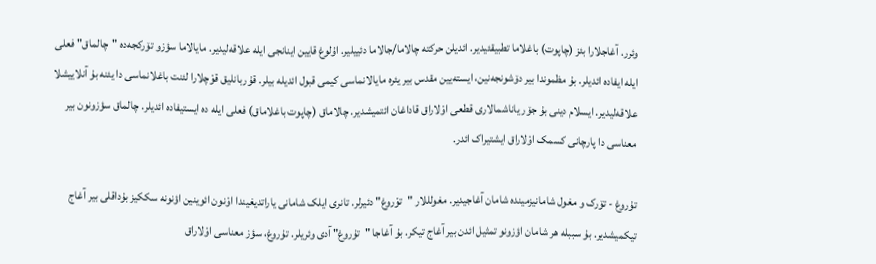وئرر. آغاجلارا بئز (چاپوت) باغلاما تطبیقئیدیر. ائدیلن حرکته چالاما/جالاما دئيیلیر. اۇلوغ قايین اینانجی ایله علاقه‌‌لیدیر. مايالاما سؤزو تۆرکجه‌ده "چالماق" فعلی ایله ایفاده ائدیلر. بۇ مظموندا بیر دۆشونجه‌نین، ایسته‌يین مقدس بیر يئره مايالانماسی کیمی قبول ائدیله بیلر. قۇربانلیق قوْچلارا لئنت باغلانماسی دا يئنه بۇ آنلايیشلا علاقه‌‌لیدیر. ایسلام دینی بۇ جۆر ياناشمالاری قطعی اوْلاراق قاداغان ائتمیشدیر. چالاماق (چاپوت باغلاماق) فعلی ایله ده ایستیفاده ائدیلر. چالماق سؤزونون بیر معناسی دا پارچانی کسمک اوْلاراق ایشتیراک ائدر.

تۇروغ - تۆرک و مغول شامانیزمینده شامان آغاجیدیر. مغولللار "توْروغ" دئيرلر. تانری ایلک شامانی ياراتدیغیندا اوْنون ائوینین اؤنونه سککیز بۇداقلی بیر آغاج تیکمیشدیر. بۇ سببله هر شامان اؤزونو تمثیل ائدن بیر آغاج تیکر. بۇ آغاجا "تۇروغ" آدی وئریلر. تۇروغ، سؤز معناسی اوْلاراق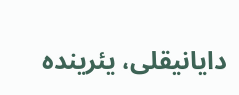دايانیقلی، يئرینده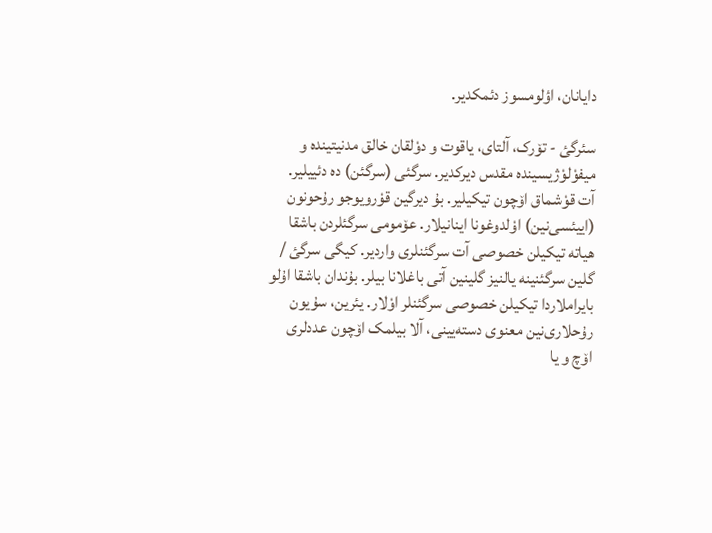دايانان، اؤلومسوز دئمکدیر.

سئرگئ - تۆرک، آلتای، ياقوت و دوْلقان خالق مدنیتینده و میفوْلوْژیسینده مقدس دیرکدیر. سرگئی (سرگئن) ده دئيیلیر. آت قوْشماق اۆچون تیکیلیر. بۇ دیرگین قوْرويوجو رۇحونون (ایيئسی‌نین) اوْلدوغونا اینانیلار. عۆمومی سرگئلردن باشقا هياته تیکیلن خصوصی آت سرگئنلری واردیر. کیگی سرگئ / گلین سرگئنینه يالنیز گلینین آتی باغلانا بیلر. بۇندان باشقا اۇلو بايراملاردا تیکیلن خصوصی سرگئنلر اوْلار. يئرین، سۇيون رۇحلاری‌نین معنوی دسته‌يینی، آلا بیلمک اۆچون عددلری اۆچ و يا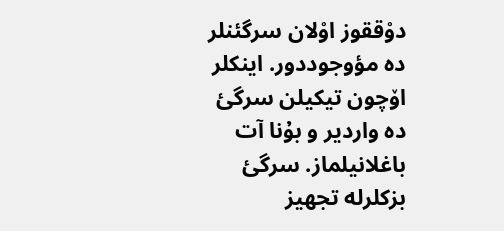دوْققوز اوْلان سرگئنلر ده مؤوجوددور. اینکلر اۆچون تیکیلن سرگئ ده واردیر و بۇنا آت باغلانیلماز. سرگئ بزکلرله تجهیز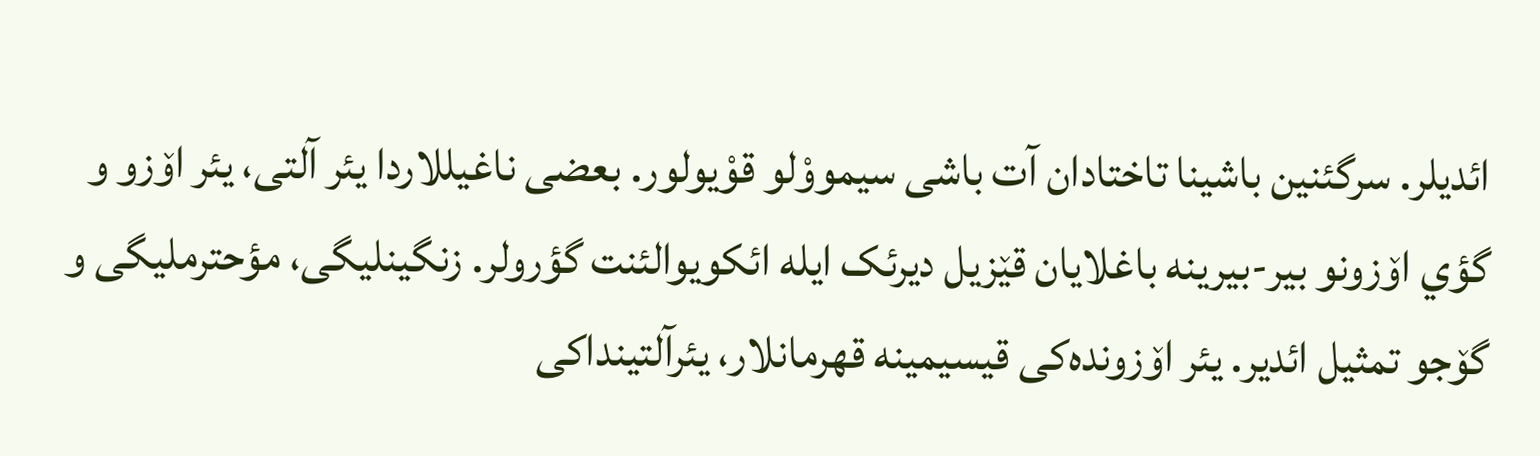ائدیلر. سرگئنین باشینا تاختادان آت باشی سیمووْلو قوْيولور. بعضی ناغیللاردا يئر آلتی، يئر اۆزو و گؤي اۆزونو بیر-بیرینه باغلايان قێزیل دیرئک ایله ائکویوالئنت گؤرولر. زنگینلیگی، مؤحترملیگی و گۆجو تمثیل ائدیر. يئر اۆزونده‌کی قیسیمینه قهرمانلار، يئرآلتینداکی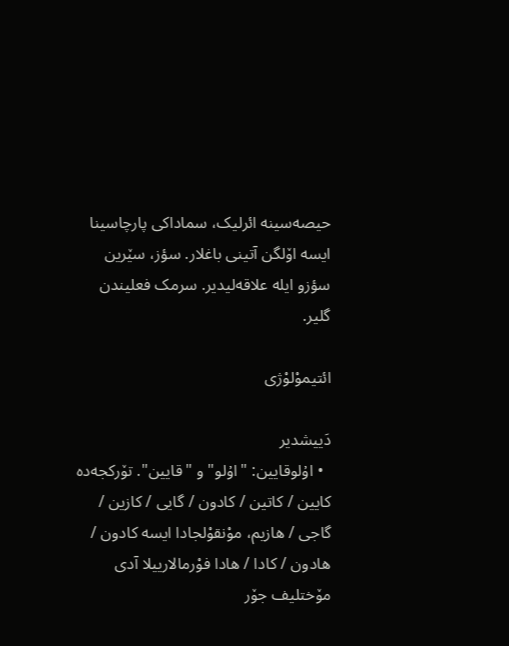حیصه‌‌سینه ائرلیک، سماداکی پارچاسینا ایسه اۆلگن آتینی باغلار. سؤز، سێرین سؤزو ایله علاقه‌‌لیدیر. سرمک فعلیندن گلیر.

ائتیموْلوْژی

دَییشدیر
  • اۇلوقايین: "اۇلو" و "قايین". تۆرکجه‌ده کايین / کاتین / کادون / گايی / کازین / گاجی / هازیم، موْنقوْلجادا ایسه کادون / هادون / کادا / هادا فوْرمالاریيلا آدی مۆختلیف جۆر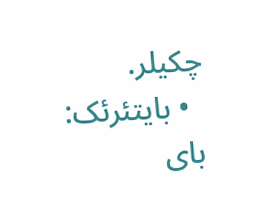چکیلر.
  • بايتئرئک: بای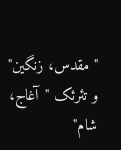"مقدس، زنگین" و تئرئک "آغاج، شام"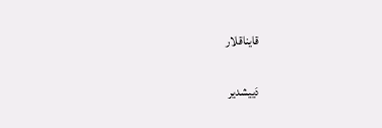قایناقلار

دَییشدیر